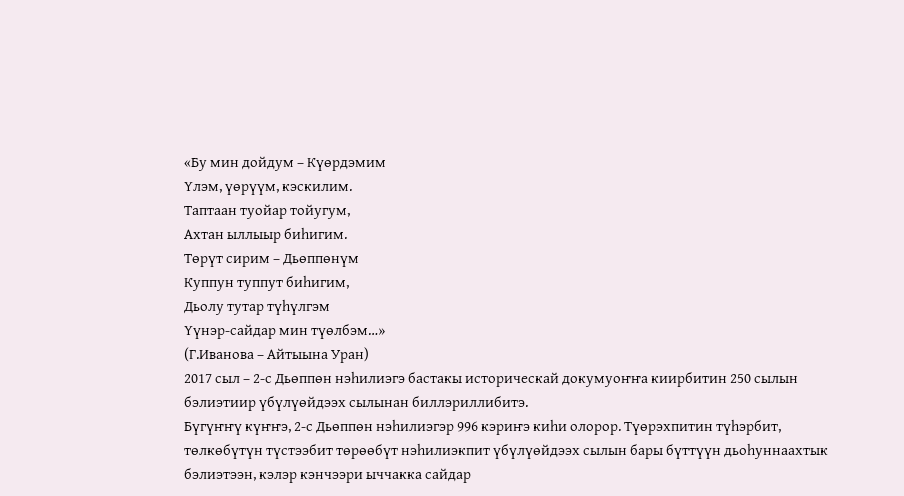«Бу мин дойдум – Күөрдэмим
Үлэм, үөрүүм, кэскилим.
Таптаан туойар тойугум,
Ахтан ыллыыр биһигим.
Төрүт сирим – Дьөппөнүм
Куппун туппут биһигим,
Дьолу тутар түһүлгэм
Үүнэр-сайдар мин түөлбэм…»
(Г.Иванова – Айтыына Уран)
2017 сыл – 2-с Дьөппөн нэһилиэгэ бастакы историческай докумуоҥҥа киирбитин 250 сылын бэлиэтиир үбүлүөйдээх сылынан биллэриллибитэ.
Бүгүҥҥү күҥҥэ, 2-с Дьөппөн нэһилиэгэр 996 кэриҥэ киһи олорор. Түөрэхпитин түһэрбит, төлкөбүтүн түстээбит төрөөбүт нэһилиэкпит үбүлүөйдээх сылын бары бүттүүн дьоһуннаахтык бэлиэтээн, кэлэр кэнчээри ыччакка сайдар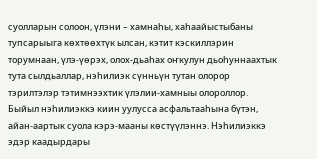суолларын солоон, үлэни – хамнаһы, хаһаайыстыбаны тупсарыыга көхтөөхтүк ылсан, кэтит кэскиллэрин торумнаан, үлэ-үөрэх, олох-дьаһах оҥкулун дьоһуннаахтык тута сылдьаллар, нэһилиэк сүнньүн тутан олорор тэрилтэлэр тэтимнээхтик үлэлии-хамныы олороллор.
Быйыл нэһилиэккэ киин уулусса асфальтааһына бүтэн, айан-аартык суола кэрэ-мааны көстүүлэннэ. Нэһилиэккэ эдэр каадырдары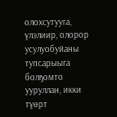олохсутууга, үлэлиир, олорор усулуобуйаны тупсарыыга болҕомто ууруллан, икки түөрт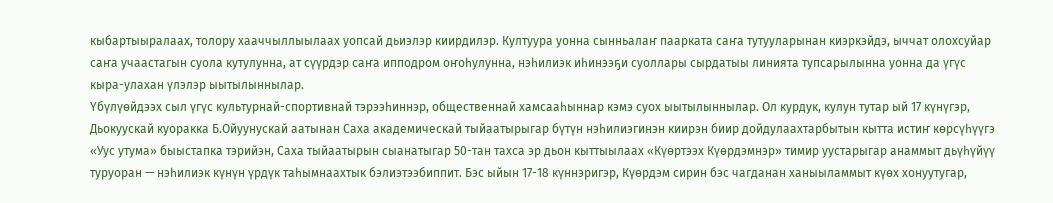кыбартыыралаах, толору хааччыллыылаах уопсай дьиэлэр киирдилэр. Култуура уонна сынньалаҥ паарката саҥа тутууларынан киэркэйдэ, ыччат олохсуйар саҥа учаастагын суола кутулунна, ат сүүрдэр саҥа ипподром оҥоһулунна, нэһилиэк иһинээҕи суоллары сырдатыы линията тупсарылынна уонна да үгүс кыра-улахан үлэлэр ыытылыннылар.
Үбүлүөйдээх сыл үгүс культурнай-спортивнай тэрээһиннэр, общественнай хамсааһыннар кэмэ суох ыытылыннылар. Ол курдук, кулун тутар ый 17 күнүгэр, Дьокуускай куоракка Б.Ойуунускай аатынан Саха академическай тыйаатырыгар бүтүн нэһилиэгинэн киирэн биир дойдулаахтарбытын кытта истиҥ көрсүһүүгэ «Уус утума» быыстапка тэрийэн, Саха тыйаатырын сыанатыгар 50-тан тахса эр дьон кыттыылаах «Күөртээх Күөрдэмнэр» тимир уустарыгар анаммыт дьүһүйүү туруоран — нэһилиэк күнүн үрдүк таһымнаахтык бэлиэтээбиппит. Бэс ыйын 17-18 күннэригэр, Күөрдэм сирин бэс чагданан ханыыламмыт күөх хонуутугар,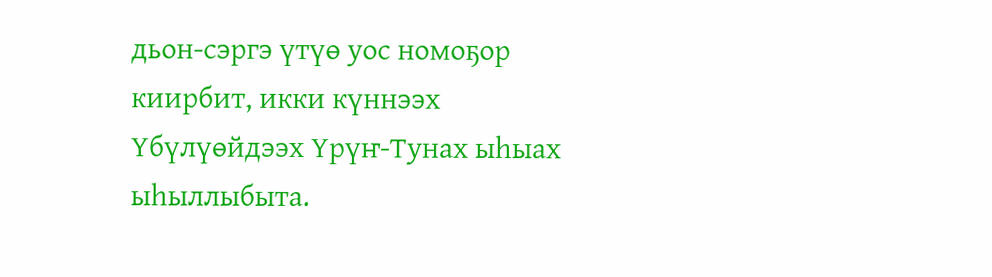дьон-сэргэ үтүө уос номоҕор киирбит, икки күннээх Үбүлүөйдээх Үрүҥ-Тунах ыһыах ыһыллыбыта.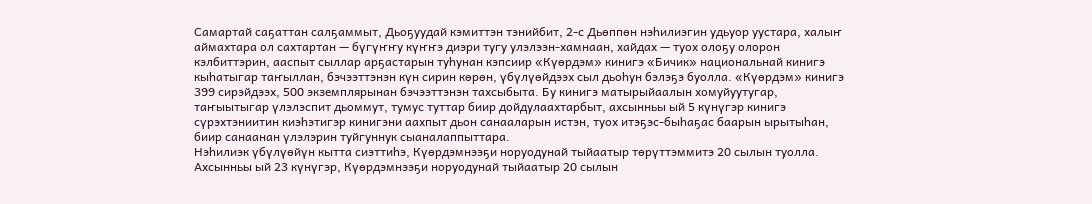Самартай саҕаттан салҕаммыт, Дьоҕуудай кэмиттэн тэнийбит, 2-с Дьөппөн нэһилиэгин удьуор уустара, халыҥ аймахтара ол сахтартан — бүгүҥҥу күҥҥэ диэри тугу улэлээн-хамнаан, хайдах — туох олоҕу олорон кэлбиттэрин, ааспыт сыллар арҕастарын туһунан кэпсиир «Күөрдэм» кинигэ «Бичик» национальнай кинигэ кыһатыгар таҥыллан, бэчээттэнэн күн сирин көрөн, үбүлүөйдээх сыл дьоһун бэлэҕэ буолла. «Күөрдэм» кинигэ 399 сирэйдээх, 500 экземплярынан бэчээттэнэн тахсыбыта. Бу кинигэ матырыйаалын хомуйуутугар, таҥыытыгар үлэлэспит дьоммут, тумус туттар биир дойдулаахтарбыт, ахсынньы ый 5 күнүгэр кинигэ сүрэхтэниитин киэһэтигэр кинигэни аахпыт дьон санааларын истэн, туох итэҕэс-быһаҕас баарын ырытыһан, биир санаанан үлэлэрин туйгуннук сыаналаппыттара.
Нэһилиэк үбүлүөйүн кытта сиэттиһэ, Күөрдэмнээҕи норуодунай тыйаатыр төрүттэммитэ 20 сылын туолла. Ахсынньы ый 23 күнүгэр, Күөрдэмнээҕи норуодунай тыйаатыр 20 сылын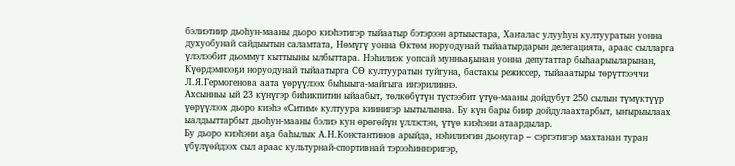бэлиэтиир дьоһун-мааны дьоро киэһэтигэр тыйаатыр бэтэрээн артыыстара, Хаҥалас улууһун култууратын уонна духуобунай сайдыытын саламтата, Нөмүгү уонна Өктөм норуодунай тыйаатырдарын делегацията, араас сылларга үлэлээбит дьоммут кыттыыны ылбыттара. Нэһилиэк уопсай мунньаҕынан уонна депутаттар быһаарыыларынан, Күөрдэмнээҕи норуодунай тыйаатырга СӨ култууратын туйгуна, бастакы режиссер, тыйааатыры төрүттээччи Л.Я.Гермогенова аата үөрүүлээх быһыыга-майгыга иҥэрилиннэ.
Ахсынньы ый 23 күнүгэр биһикпитин ыйаабыт, төлкөбүтүн түстээбит үтүө-мааны дойдубут 250 сылын түмүктүүр үөрүүлээх дьоро киэһэ «Ситим» култуура киинигэр ыытылынна. Бу күн бары биир дойдулаахтарбыт, ыҥырыылаах ыалдьыттарбыт дьоһун-мааны бэлиэ кун өрөгөйүн үллэстэн, үтүө киэһэни атаардылар.
Бу дьоро киэһэни аҕа баһылык А.Н.Константинов арыйда, нэһилиэгин дьонугар – сэргэтигэр махтанан туран үбүлүөйдээх сыл араас культурнай-спортивнай тэрээһиннэригэр,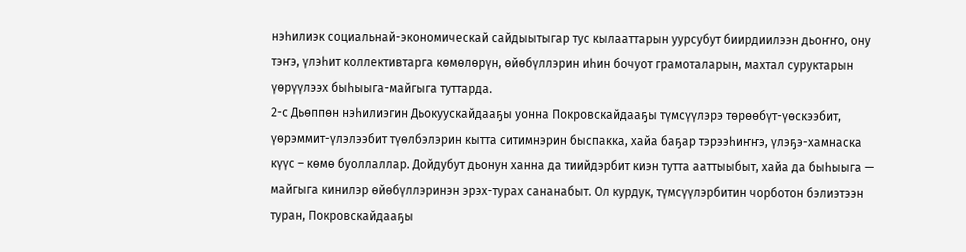нэһилиэк социальнай-экономическай сайдыытыгар тус кылааттарын уурсубут биирдиилээн дьоҥҥо, ону тэҥэ, үлэһит коллективтарга көмөлөрүн, өйөбүллэрин иһин бочуот грамоталарын, махтал суруктарын үөрүүлээх быһыыга-майгыга туттарда.
2-с Дьөппөн нэһилиэгин Дьокуускайдааҕы уонна Покровскайдааҕы түмсүүлэрэ төрөөбүт-үөскээбит, үөрэммит-үлэлээбит түөлбэлэрин кытта ситимнэрин быспакка, хайа баҕар тэрээһиҥҥэ, үлэҕэ-хамнаска күүс – көмө буоллаллар. Дойдубут дьонун ханна да тиийдэрбит киэн тутта ааттыыбыт, хайа да быһыыга — майгыга кинилэр өйөбүллэринэн эрэх-турах сананабыт. Ол курдук, түмсүүлэрбитин чорботон бэлиэтээн туран, Покровскайдааҕы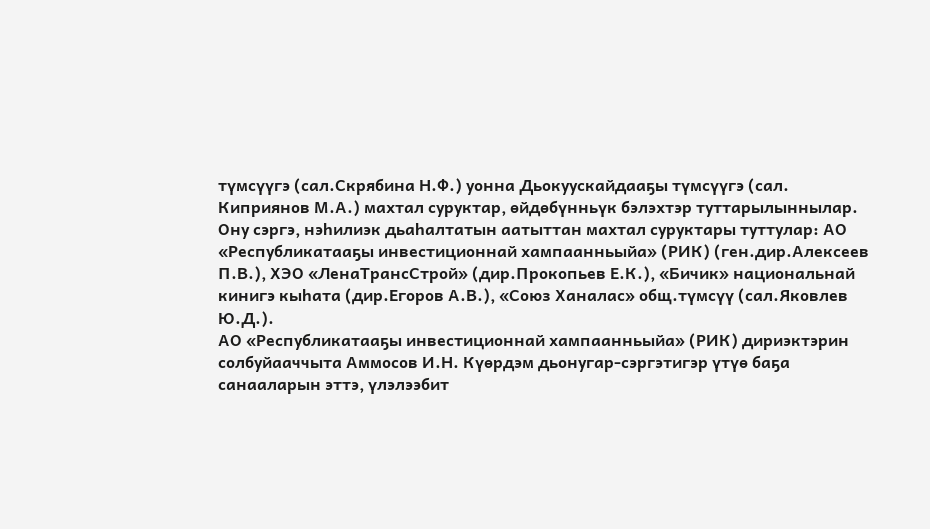түмсүүгэ (сал.Скрябина Н.Ф.) уонна Дьокуускайдааҕы түмсүүгэ (сал. Киприянов М.А.) махтал суруктар, өйдөбүнньүк бэлэхтэр туттарылыннылар.
Ону сэргэ, нэһилиэк дьаһалтатын аатыттан махтал суруктары туттулар: АО «Республикатааҕы инвестиционнай хампаанньыйа» (РИК) (ген.дир.Алексеев П.В.), ХЭО «ЛенаТрансСтрой» (дир.Прокопьев Е.К.), «Бичик» национальнай кинигэ кыһата (дир.Егоров А.В.), «Союз Ханалас» общ.түмсүү (сал.Яковлев Ю.Д.).
АО «Республикатааҕы инвестиционнай хампаанньыйа» (РИК) дириэктэрин солбуйааччыта Аммосов И.Н. Күөрдэм дьонугар-сэргэтигэр үтүө баҕа санааларын эттэ, үлэлээбит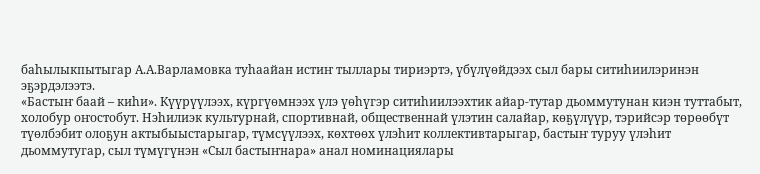баһылыкпытыгар А.А.Варламовка туһаайан истиҥ тыллары тириэртэ, үбүлүөйдээх сыл бары ситиһиилэринэн эҕэрдэлээтэ.
«Бастыҥ баай – киһи». Күүрүүлээх, күргүөмнээх үлэ үөһүгэр ситиһиилээхтик айар-тутар дьоммутунан киэн туттабыт, холобур оҥостобут. Нэһилиэк культурнай, спортивнай, общественнай үлэтин салайар, көҕүлүүр, тэрийсэр төрөөбүт түөлбэбит олоҕун актыбыыстарыгар, түмсүүлээх, көхтөөх үлэһит коллективтарыгар, бастыҥ туруу үлэһит дьоммутугар, сыл түмүгүнэн «Сыл бастыҥнара» анал номинациялары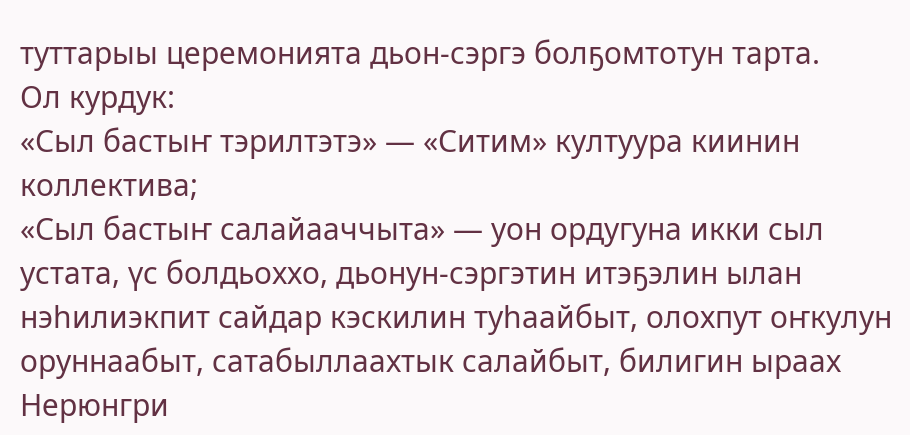туттарыы церемонията дьон-сэргэ болҕомтотун тарта.
Ол курдук:
«Сыл бастыҥ тэрилтэтэ» — «Ситим» култуура киинин коллектива;
«Сыл бастыҥ салайааччыта» — уон ордугуна икки сыл устата, үс болдьоххо, дьонун-сэргэтин итэҕэлин ылан нэһилиэкпит сайдар кэскилин туһаайбыт, олохпут оҥкулун оруннаабыт, сатабыллаахтык салайбыт, билигин ыраах Нерюнгри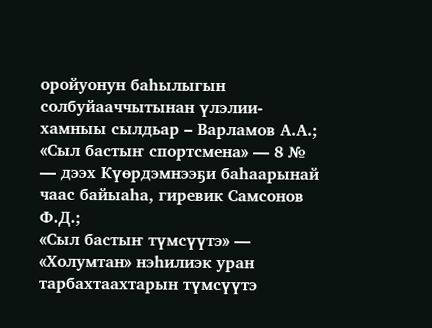оройуонун баһылыгын солбуйааччытынан үлэлии-хамныы сылдьар – Варламов А.А.;
«Сыл бастыҥ спортсмена» — 8 № — дээх Күөрдэмнээҕи баһаарынай чаас байыаһа, гиревик Самсонов Ф.Д.;
«Сыл бастыҥ түмсүүтэ» — «Холумтан» нэһилиэк уран тарбахтаахтарын түмсүүтэ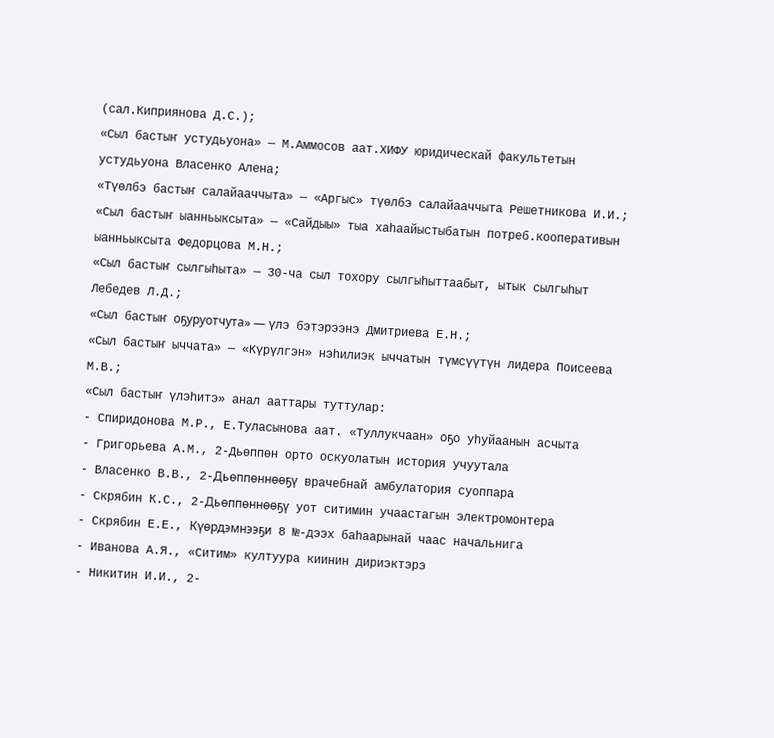(сал.Киприянова Д.С.);
«Сыл бастыҥ устудьуона» — М.Аммосов аат.ХИФУ юридическай факультетын устудьуона Власенко Алена;
«Түөлбэ бастыҥ салайааччыта» — «Аргыс» түөлбэ салайааччыта Решетникова И.И.;
«Сыл бастыҥ ыанньыксыта» — «Сайдыы» тыа хаһаайыстыбатын потреб.кооперативын ыанньыксыта Федорцова М.Н.;
«Сыл бастыҥ сылгыһыта» — 30-ча сыл тохору сылгыһыттаабыт, ытык сылгыһыт Лебедев Л.Д.;
«Сыл бастыҥ оҕуруотчута» — үлэ бэтэрээнэ Дмитриева Е.Н.;
«Сыл бастыҥ ыччата» — «Күрүлгэн» нэһилиэк ыччатын түмсүүтүн лидера Поисеева М.В.;
«Сыл бастыҥ үлэһитэ» анал ааттары туттулар:
- Спиридонова М.Р., Е.Туласынова аат. «Туллукчаан» оҕо уһуйаанын асчыта
- Григорьева А.М., 2-Дьөппөн орто оскуолатын история учуутала
- Власенко В.В., 2-Дьөппөннөөҕү врачебнай амбулатория суоппара
- Скрябин К.С., 2-Дьөппөннөөҕү уот ситимин учаастагын электромонтера
- Скрябин Е.Е., Күөрдэмнээҕи 8 №-дээх баһаарынай чаас начальнига
- Иванова А.Я., «Ситим» култуура киинин дириэктэрэ
- Никитин И.И., 2-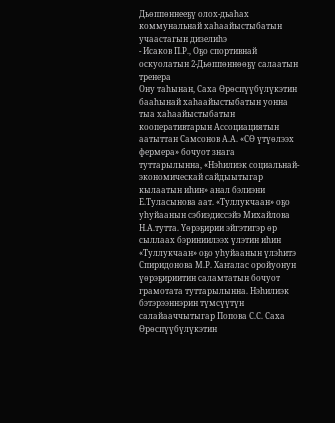Дьөппөннееҕү олох-дьаһах коммунальнай хаһаайыстыбатын учаастагын дизелиһэ
- Исаков П.Р., Оҕо спортивнай оскуолатын 2-Дьөппөннөөҕү салаатын тренера
Ону таһынан, Саха Өрөспүүбүлүкэтин бааһынай хаһаайыстыбатын уонна тыа хаһаайыстыбатын кооперативтарын Ассоциациятын аатыттан Самсонов А.А. «СӨ үтүөлээх фермера» бочуот знага туттарылынна, «Нэһилиэк социальнай-экономическай сайдыытыгар кылаатын иһин» анал бэлиэни Е.Туласынова аат. «Туллукчаан» оҕо уһуйаанын сэбиэдиссэйэ Михайлова Н.А.тутта. Үөрэҕирии эйгэтигэр өр сыллаах бэриниилээх үлэтин иһин «Туллукчаан» оҕо уһуйаанын үлэһитэ Спиридонова М.Р. Хаҥалас оройуонун үөрэҕириитин саламтатын бочуот грамотата туттарылынна. Нэһилиэк бэтэрээннэрин түмсүүтүн салайааччытыгар Попова С.С. Саха Өрөспүүбүлүкэтин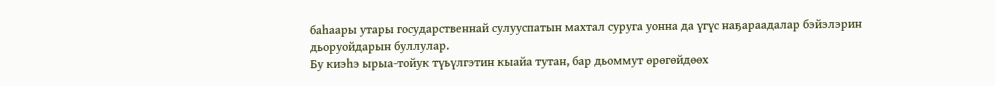баһаары утары государственнай сулууспатын махтал суруга уонна да үгүс наҕараадалар бэйэлэрин дьоруойдарын буллулар.
Бу киэһэ ырыа-тойук түьүлгэтин кыайа тутан, бар дьоммут өрөгөйдөөх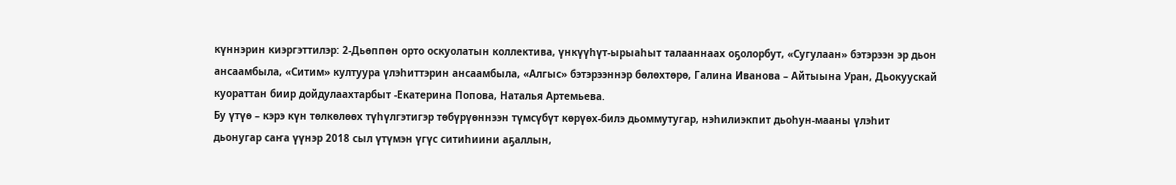күннэрин киэргэттилэр: 2-Дьөппөн орто оскуолатын коллектива, үнкүүһүт-ырыаһыт талааннаах оҕолорбут, «Сугулаан» бэтэрээн эр дьон ансаамбыла, «Ситим» култуура үлэһиттэрин ансаамбыла, «Алгыс» бэтэрээннэр бөлөхтөрө, Галина Иванова – Айтыына Уран, Дьокуускай куораттан биир дойдулаахтарбыт -Екатерина Попова, Наталья Артемьева.
Бу үтүө – кэрэ күн төлкөлөөх түһүлгэтигэр төбүрүөннээн түмсүбүт көрүөх-билэ дьоммутугар, нэһилиэкпит дьоһун-мааны үлэһит дьонугар саҥа үүнэр 2018 сыл үтүмэн үгүс ситиһиини аҕаллын,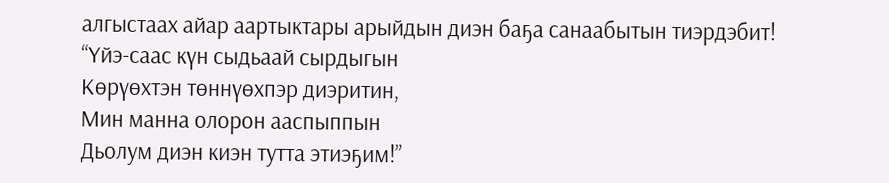алгыстаах айар аартыктары арыйдын диэн баҕа санаабытын тиэрдэбит!
“Үйэ-саас күн сыдьаай сырдыгын
Көрүөхтэн төннүөхпэр диэритин,
Мин манна олорон ааспыппын
Дьолум диэн киэн тутта этиэҕим!”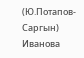(Ю.Потапов-Саргын)
Иванова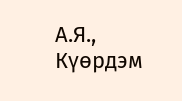А.Я., Күөрдэм